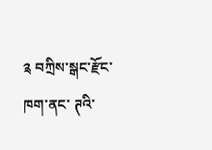༉ བཀྲིས་སྒང་རྫོང་ཁག་ནང་ ཊའི་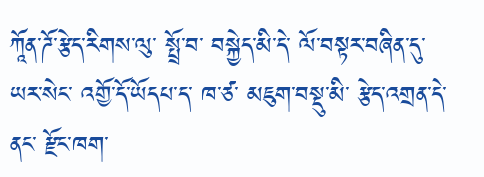ཀཱོན་ཌོ་རྩེད་རིགས་ལུ་ སྤྲོ་བ་ བསྐྱེད་མི་དེ་ ལོ་བསྟར་བཞིན་དུ་ ཡར་སེང་ འགྱོ་དོ་ཡོདཔ་ད་ ཁ་ཙ་ མཇུག་བསྡུ་མི་ རྩེད་འགྲན་དེ་ནང་ རྫོང་ཁག་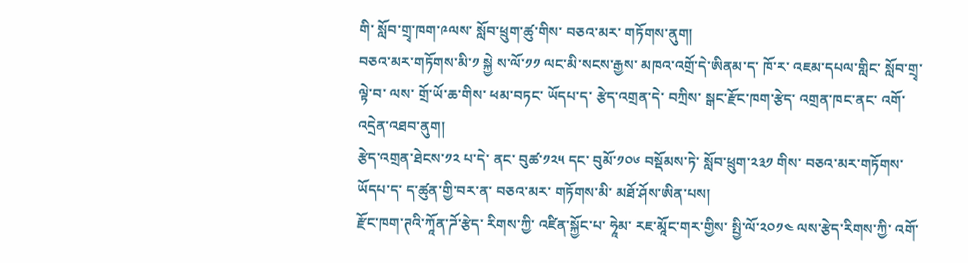གི་ སློབ་གྲྭ་ཁག་༩ལས་ སློབ་ཕྲུག་ཚུ་གིས་ བཅའ་མར་ གཏོགས་ནུག།
བཅའ་མར་གཏོགས་མི་༡ སྐྱེ ས་ལོ་༡༡ ལང་མི་སངས་རྒྱས་ མཁའ་འགྲོ་དེ་ཨིནམ་ད་ ཁོ་ར་ འཇམ་དཔལ་གླིང་ སློབ་གྲྭ་ལྟེ་བ་ ལས་ གྲོ་ཡོ་ཆ་གིས་ ཕམ་བཏང་ ཡོདཔ་ད་ རྩེད་འགྲན་དེ་ བཀྲིས་ སྒང་རྫོང་ཁག་རྩེད་ འགྲན་ཁང་ནང་ འགོ་འདྲེན་འཐབ་ནུག།
རྩེད་འགྲན་ཐེངས་༡༢ པ་དེ་ ནང་ བུཚ་༡༢༥ དང་ བུམོ་༡༠༦ བསྡོམས་ཏེ་ སློབ་ཕྲུག་༢༣༡ གིས་ བཅའ་མར་གཏོགས་ ཡོདཔ་ད་ ད་ཚུན་གྱི་བར་ན་ བཅའ་མར་ གཏོགས་མི་ མཐོ་ཤོས་ཨིན་པས།
རྫོང་ཁག་ཊའི་ཀཱོན་ཌོ་རྩེད་ རིགས་ཀྱི་ འཛིན་སྐྱོང་པ་ ཧཱེམ་ རཇ་མཱོང་གར་གྱིས་ སྤྱི་ལོ་༢༠༡༤ ལས་རྩེད་རིགས་ཀྱི་ འགོ་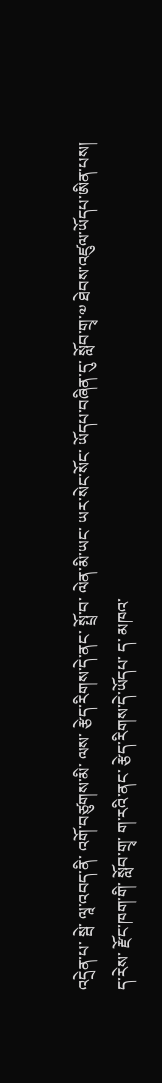འདྲེན་པ་ སྦེ་ ལཱ་འབད་ནི་ འགོ་བཙུགས་མི་ ལས་ རྩེད་རིགས་དེ་ནང་ སྤྲོ་བ་ ལེན་མི་ཡང་ ཡར་སེང་སོང་ ཡོདཔ་བཞིན་དུ་ སློབ་གྲྭ་༧ ཐེབས་འཛུལ་ཡོདཔ་ཨིན་པས།
ད་རེས་ རྫོང་ཁག་གི་ སློབ་གྲྭ་ ག་རའི་ནང་ རྩེད་རིགས་དེ་ཡོདཔ་ ད་ མཁའ་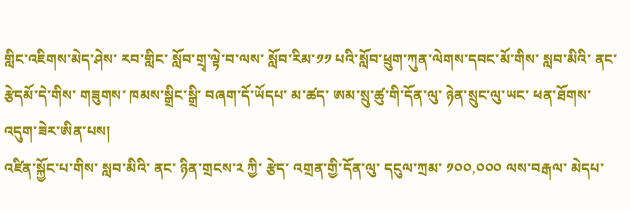གླིང་འཇིགས་མེད་ཤེས་ རབ་གླིང་ སློབ་གྲྭ་ལྟེ་བ་ལས་ སློབ་རིམ་༡༡ པའི་སློབ་ཕྲུག་ཀུན་ལེགས་དབང་མོ་གིས་ སླབ་མིའི་ ནང་ རྩེདམོ་དེ་གིས་ གཟུགས་ ཁམས་སྒྲིང་སྒྲི་ བཞག་དོ་ཡོདཔ་ མ་ཚད་ ཨམ་སྲུ་ཚུ་གི་དོན་ལུ་ ཉེན་སྲུང་ལུ་ཡང་ ཕན་ཐོགས་ འདུག་ཟེར་ཨིན་པས།
འཛིན་སྐྱོང་པ་གིས་ སླབ་མིའི་ ནང་ ཉིན་གྲངས་༢ ཀྱི་ རྩེད་ འགྲན་གྱི་དོན་ལུ་ དངུལ་ཀྲམ་ ༡༠༠,༠༠༠ ལས་བརྒལ་ མེདཔ་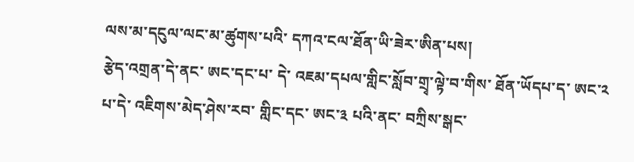ལས་མ་དངུལ་ལང་མ་ཚུགས་པའི་ དཀའ་ངལ་ཐོན་ཡི་ཟེར་ཨིན་པས།
རྩེད་འགྲན་དེ་ནང་ ཨང་དང་པ་ དེ་ འཇམ་དཔལ་གླིང་སློབ་གྲྭ་ལྟེ་བ་གིས་ ཐོན་ཡོདཔ་ད་ ཨང་༢ པ་དེ་ འཇིགས་མེད་ཤེས་རབ་ གླིང་དང་ ཨང་༣ པའི་ནང་ བཀྲིས་སྒང་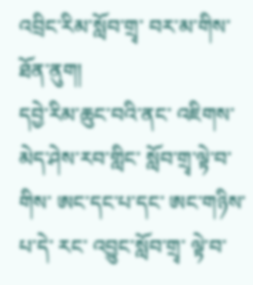འབྲིང་རིམ་སློབ་གྲྭ་ བར་མ་གིས་ཐོན་ནུག།
དབྱེ་རིམ་ཆུང་བའི་ནང་ འཇིགས་མེད་ཤེས་རབ་གླིང་ སློབ་གྲྭ་ལྟེ་བ་གིས་ ཨང་དང་པ་དང་ ཨང་གཉིས་པ་དེ་ རང་ འབྱུང་སློབ་གྲྭ་ ལྟེ་བ་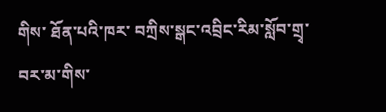གིས་ ཐོན་པའི་ཁར་ བཀྲིས་སྒང་འབྲིང་རིམ་སློབ་གྲྭ་བར་མ་གིས་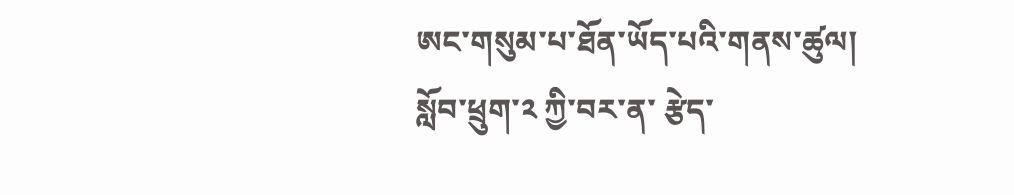ཨང་གསུམ་པ་ཐོན་ཡོད་པའི་གནས་ཚུལ།
སློབ་ཕྲུག་༢ ཀྱི་བར་ན་ རྩེད་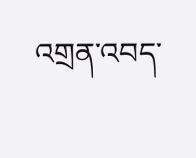འགྲན་འབད་